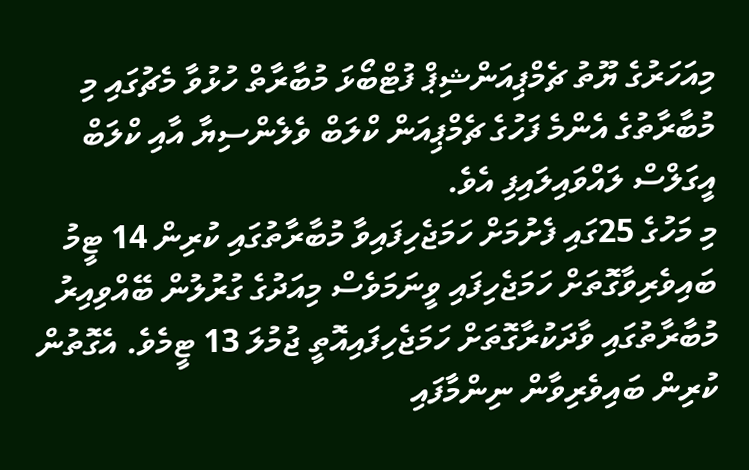މިއަހަރުގެ ޔޫތު ޗެމްޕިއަންޝިޕް ފުޓްބޯޅަ މުބާރާތް ހުޅުވާ މެޗުގައި މި މުބާރާތުގެ އެންމެ ފަހުގެ ޗެމްޕިއަން ކްލަބް ވެލެންސިޔާ އާއި ކްލަބް އީގަލްސް ލައްވައިލައިފި އެވެ.
މި މަހުގެ 25ގައި ފެށުމަށް ހަމަޖެހިފައިވާ މުބާރާތުގައި ކުރިން 14 ޓީމު ބައިވެރިވާގޮތަށް ހަމަޖެހިފައި ވީނަމަވެސް މިއަދުގެ ގުރުލުން ބޭއްވިއިރު މުބާރާތުގައި ވާދަކުރާގޮތަށް ހަމަޖެހިފައިއޮތީ ޖުމުލަ 13 ޓީމެވެ. އެގޮތުން ކުރިން ބައިވެރިވާން ނިންމާފައި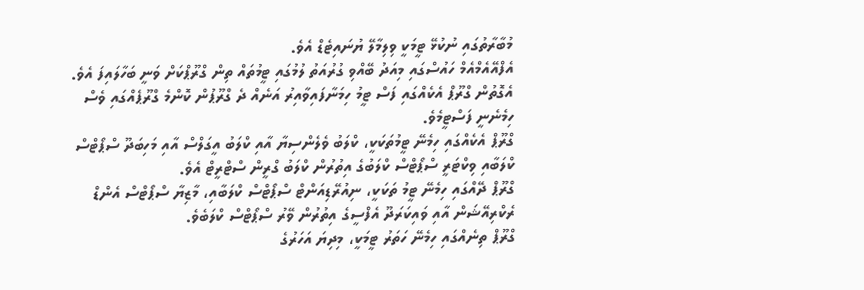މުބާރާތުގައި ނުކުޅޭ ޓީމަކީ ވިލިމާލޭ ޔުނައިޓެޑް އެވެ.
އެފްއޭއެމްއެމް ހައުސްގައި މިއަދު ބޭއްވި ގުރުއަތު ލުމުގައި ޓީމުތައް ތިން ގްރޫޕްކަށް ވަނީ ބަހާލައިފަ އެވެ. އެގޮތުން ގްރޫޕް އެކެއްގައި ފަސް ޓީމު ހިމަނާފައިވާއިރު އަނެއް ދެ ގްރޫޕުން ކޮންމެ ގްރޫޕެއްގައި ވެސް ހިމެނެނީ ފަސްޓީމެވެ.
ގްރޫޕް އެކެއްގައި ހިމެނޭ ޓީމުތަކަކީ، ކްލަބު ވެލެންސިޔާ އާއި ކްލަބު އީގަލްސް އާއި މަހިބަދޫ ސްޕޯޓްސް ކްލަބާއި ވިކްޓަރީ ސްޕޯޓްސް ކްލަބުގެ އިތުރުން ކްލަބު ގްރީން ސްޓްރީޓް އެވެ.
ގްރޫޕް ދޭއްގައި ހިމެނޭ ޓީމު ތަކަކީ، ނިއުރޭޑިއަންޓް ސްޕޯޓްސް ކްލަބާއި، މާޒިޔާ ސްޕޯޓްސް އެންޑް ރެކްރިއޭޝަން އާއި ވައިކަރަދޫ އެފްސީގެ އިތުރުން ވޭރު ސްޕޯޓްސް ކްލަބެވެ.
ގްރޫޕް ތިނެއްގައި ހިމެނޭ ހަތަރު ޓީމަކީ، މިދިޔަ އަހަރުގެ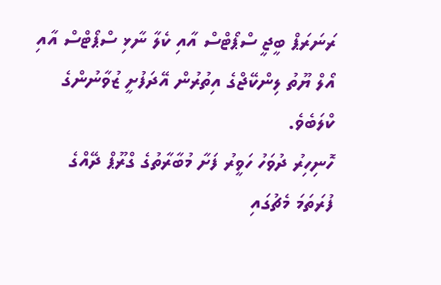ރަނަރަޕް ބީޖީ ސްޕޯޓްސް އާއި ކެލާ ނާޅި ސްޕޯޓްސް އާއި އޯލް ޔޫތު ލިންކޭޖްގެ އިތުރުން އޭދަފުށީ ޒުވާނުންގެ ކްލަބެވެ.
ހޮނިހިރު ދުވަހު ހަވީރު ފަށާ މުބާރާތުގެ ގްރޫޕް ދޭއްގެ ފުރަތަމަ މެޗުގައި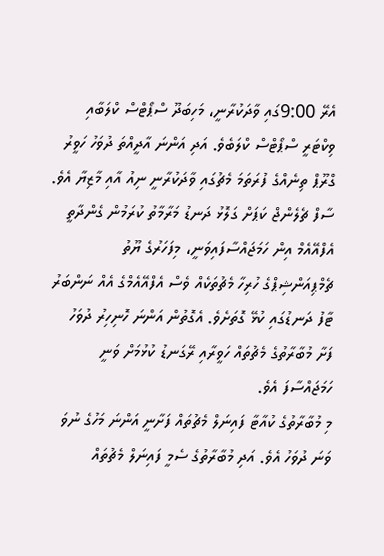އެރޭ 9:00ގައި ވާދަކުރާނީ، މަހިބަދޫ ސްޕޯޓްސް ކްލަބާއި ވިކްޓަރީ ސްޕޯޓްސް ކްލަބެވެ. އަދި އަންނަ އާދީއްތަ ދުވަހު ހަވީރު ގްރޫޕް ތިނެއްގެ ފުރަތަމަ މެޗުގައި ވާދަކުރާނީ ނިއު އާއި މާޒިޔާ އެވެ.
ސާފް ޗެލެންޖް ކަޕަށް ގަލޮޅު ދަނޑު މަރާމާތު ކުރަމުން ގެންދާތީ އެފްއޭއެމް އިން ހަމަޖައްސާފައިވަނީ، މިފަހަރުގެ ޔޫތު ޗެމްޕިއަންޝިޕްގެ ހުރިހާ މެޗުތަކެއް ވެސް އެފްއޭއެމްގެ އެއް ނަންބަރު ޓާފު ދަނޑުގައި ކުޅޭ ގޮތަށެވެ. އެގޮތުން އަންނަ ހޮނިހިރު ދުވަހު ފަށާ މުބާރާތުގެ މެޗުތައް ހަވީރާއި ރޭގަނޑު ކުޅުމަށް ވަނީ ހަމަޖައްސާފަ އެވެ.
މި މުބާރާތުގެ ކުއާޓާ ފައިނަލް މެޗުތައް ފަށާނީ އަންނަ މަހުގެ ނުވަ ވަނަ ދުވަހު އެވެ. އަދި މުބާރާތުގެ ސެމީ ފައިނަލް މެޗުތައް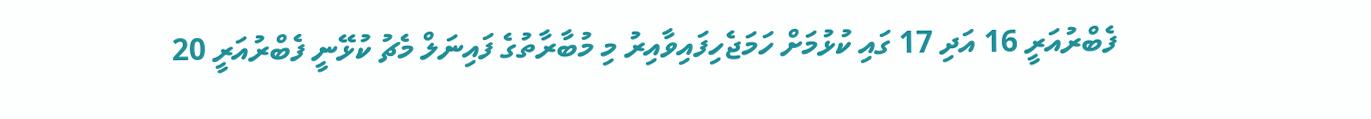ފެބްރުއަރީ 16 އަދި 17 ގައި ކުޅުމަށް ހަމަޖެހިފައިވާއިރު މި މުބާރާތުގެ ފައިނަލް މެޗު ކުޅޭނީ ފެބްރުއަރީ 20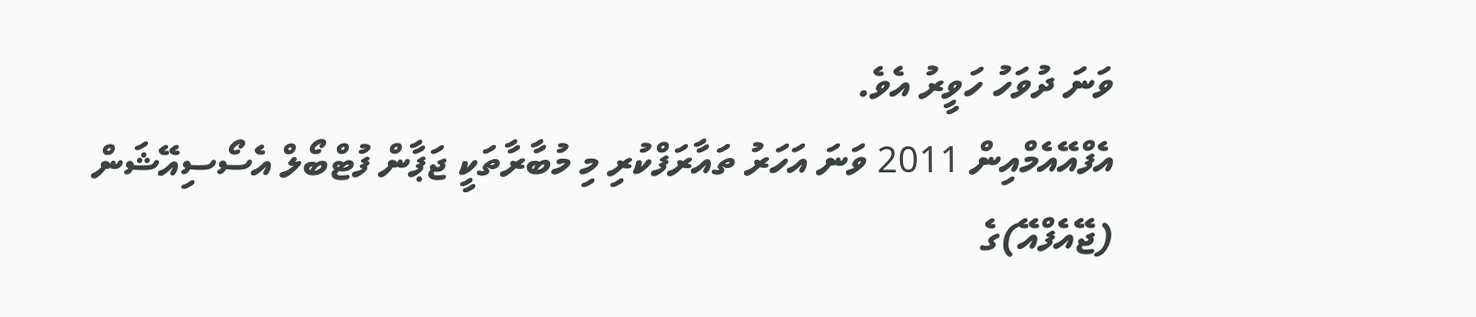ވަނަ ދުވަހު ހަވީރު އެވެ.
އެފްއޭއެމްއިން 2011 ވަނަ އަހަރު ތައާރަފްކުރި މި މުބާރާތަކީ ޖަޕާން ފުޓްބޯލް އެސޯސިއޭޝަން (ޖޭއެފްއޭ)ގެ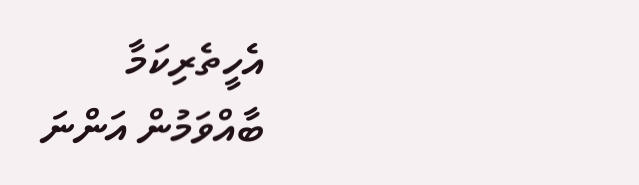އެހީތެރިކަމާ ބާއްވަމުން އަންނަ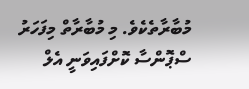މުބާރާތެކެވެ. މި މުބާރާތް މިފަހަރު ސްޕޮންސާ ކޮށްފައިވަނީ އެލް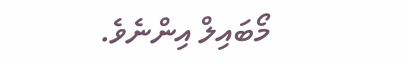މޯބައިލް އިންނެވެ.